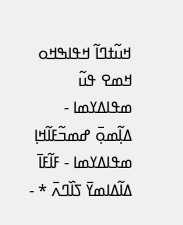ߞߎ߬ߙߣߊ߬ ߞߟߊߒߞߋ ߞߘߐ ߟߎ߬ ߘߟߊߡߌߘߊ - ߡߊ߲߬ߘߋ߲߫ ߝߘߏ߬ߓߊ߬ߞߊ߲ ߘߟߊߡߌߘߊ - ߓߊ߬ߓߊ߫ ߡߊ߬ߡߊߘߌ߫ ߖߊ߰ߣߍ߫ * -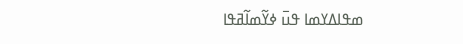ߘߟߊߡߌߘߊ ߟߎ߫ ߦߌ߬ߘߊ߬ߥߟߊ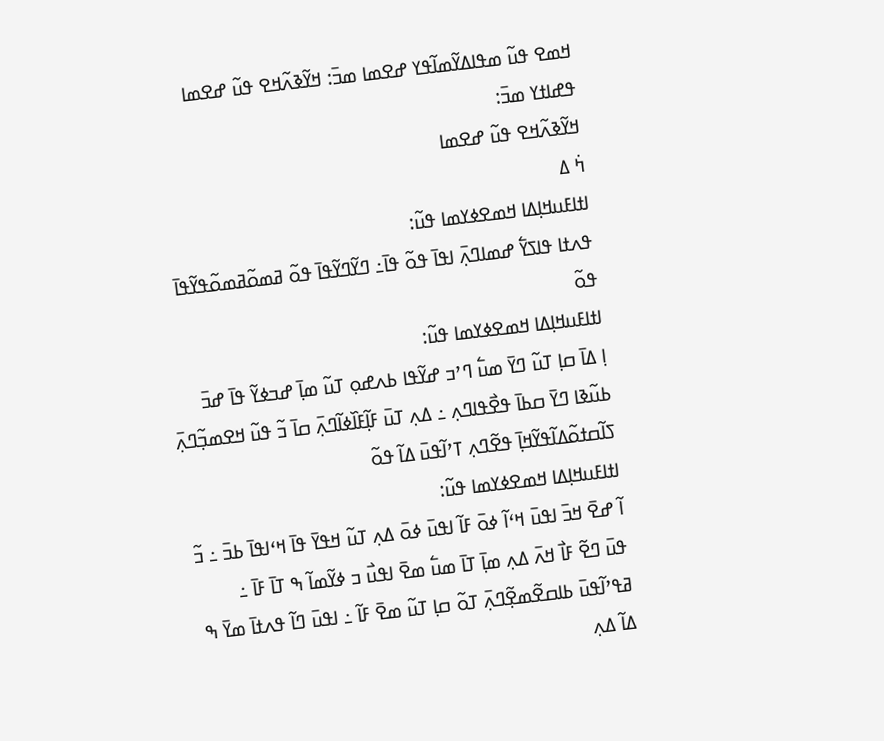ߞߘߐ ߟߎ߬ ߘߟߊߡߌ߬ߘߊ߬ߟߌ ߝߐߘߊ ߘߏ߫: ߞߌ߬ߢߍ߬ߞߐ ߟߎ߬ ߝߐߘߊ   ߟߝߊߙߌ ߘߏ߫:
ߞߌ߬ߢߍ߬ߞߐ ߟߎ߬ ߝߐߘߊ
ߤ߭ ߡ
ߊߙߊߓߎߞߊ߲ߡߊ ߞߘߐߦߌߘߊ ߟߎ߬:
ߟߍߙߊ ߟߊߖߌ߱ ߝߘߊߣߍ߲߫ ߊߟߊ߫ ߟߋ߬ ߟߊ߫߸ ߣߌ߬ߣߌ߬ߟߊ߫ ߟߋ߬ ߥߘߋ߬ߥߘߋ߬ߟߌ߬ߟߊ߫ ߟߋ߬
ߊߙߊߓߎߞߊ߲ߡߊ ߞߘߐߦߌߘߊ ߟߎ߬:
ߊ߲ ߡߊ߫ ߛߊ߲ ߠߎ߬ ߣߌ߫ ߘߎ߱ ߣߴߏ ߝߌ߬ߟߊ ߕߍߝߋ߲ ߠߎ߬ ߘߊ߲߫ ߝߏߦߌ߬ ߟߊ߫ ߝߏ߫ ߕߎ߬ߢߊ ߣߌ߫ ߛߕߊ߫ ߟߐ߯ߟߊߣߍ߲ ߸ ߡߍ߲ ߠߎ߫ ߓߊ߲߬ߓߊ߰ߦߊ߬ߣߍ߲߫ ߛߊ߫ ߏ߬ ߟߎ߬ ߞߐߘߏ߲߬ߣߍ߲߫ ߖߊ߬ߛߙߋ߬ߡߊ߬ߟߌ߬ߞߊ߲߫ ߟߐ߬ߣߍ߲ ߠߴߊ߬ߟߎ߫ ߡߊ߬ ߟߋ߬
ߊߙߊߓߎߞߊ߲ߡߊ ߞߘߐߦߌߘߊ ߟߎ߬:
ߊ߬ ߝߐ߫ ߞߏ߫ ߊߟߎ߫ ߞߵߊ߬ ߦߋ߫ ߓߊ߬ ߊߟߎ߫ ߦߋ߫ ߡߍ߲ ߠߎ߬ ߞߟߌ߫ ߟߊ߫ ߞߵߊߟߊ߫ ߕߏ߫ ߸ ߏ߬ ߟߎ߫ ߣߐ߬ ߓߊ߯ ߞߍ߫ ߡߍ߲ ߘߊ߲߫ ߠߊ߫ ߘߎ߱ ߘߐ߫ ߊߟߎ߯ ߏ ߦߌ߬ߘߊ߬ ߒ ߠߊ߫ ߓߊ߫ ߸ ߥߟߴߊ߬ߟߎ߫ ߕߊߛߐ߬ߘߐ߲߬ߣߍ߲߫ ߠߋ߬ ߛߊ߲ ߠߎ߬ ߘߐ߫ ߓߊ߬ ߸ ߊߟߎ߫ ߣߊ߬ ߟߍߙߊ߫ ߘߌ߫ ߒ ߡߊ߬ ߡߍ߲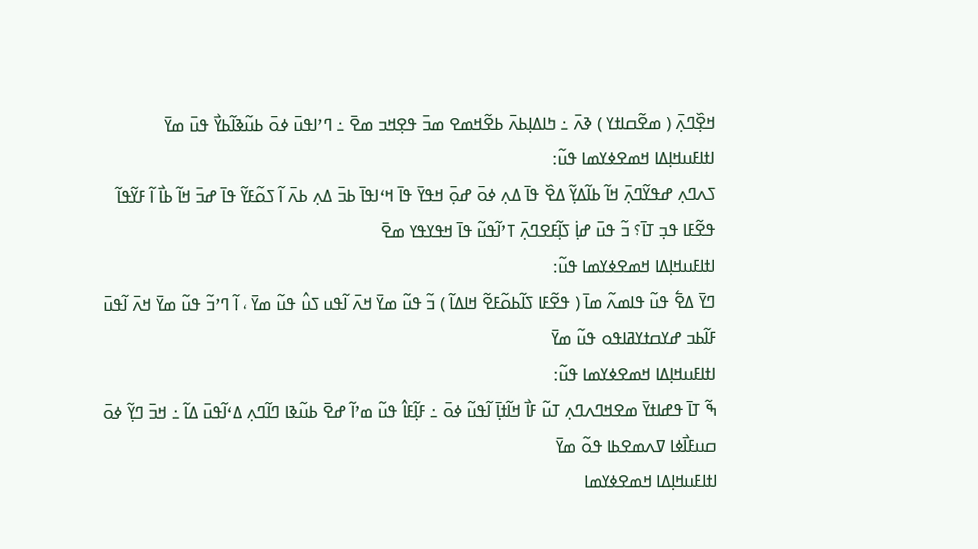ߞߐ߲߰ߣߍ߲߫ ( ߘߐ߬ߛߊߙߌ ) ߢߍ߫ ߸ ߤߊߡߊ߲ߕߍ߫ ߕߐ߬ߞߘߐ ߘߏ߫ ߟߐ߲ߞߏ ߘߐ߫ ߸ ߣߴߊߟߎ߫ ߦߋ߫ ߕߎ߬ߢߊ߬ߕߌ߯ ߟߎ߫ ߘߌ߫
ߊߙߊߓߎߞߊ߲ߡߊ ߞߘߐߦߌߘߊ ߟߎ߬:
ߖߍߣߍ߲ ߝߟߌ߬ߣߍ߲߫ ߞߊ߬ ߕߊ߬ߡߌ߲߬ ߡߐ߰ ߟߊ߫ ߡߍ߲ ߦߋ߫ ߝߋ߲߫ ߞߟߌ߫ ߟߊ߫ ߞߵߊߟߊ߫ ߕߏ߫ ߡߍ߲ ߕߍ߫ ߊ߬ ߖߋ߬ߓߌ߬ ߟߊ߫ ߝߏ߫ ߞߊ߬ ߕߊ߯ ߊ߬ ߓߌ߬ߟߊ߬ ߟߐ߬ߓߊ ߟߏ߲ ߠߊ߫؟ ߏ߬ ߟߎ߫ ߝߊ߲߭ ߖߊ߲߬ߓߐߣߍ߲߫ ߠߴߊ߬ߟߎ߬ ߟߊ߫ ߞߟߌߟߌ ߘߐ߫
ߊߙߊߓߎߞߊ߲ߡߊ ߞߘߐߦߌߘߊ ߟߎ߬:
ߣߌ߫ ߡߐ߱ ߟߎ߬ ߟߊߘߍ߬ ߘߊ߫ ( ߟߐ߬ߓߊ ߖߊ߬ߕߋ߬ߓߐ߬ ߞߊߡߊ߬ ) ߏ߬ ߟߎ߬ ߘߌ߫ ߞߍ߫ ߊ߬ߟߎ ߖߎ߮ ߟߎ߬ ߘߌ߫ ، ߊ߬ ߣߴߏ߬ ߟߎ߬ ߘߌ߫ ߞߍ߫ ߊ߬ߟߎ߫ ߓߊ߬ߕߏ ߝߌߛߙߌߥߊߟߋ ߟߎ߬ ߘߌ߫
ߊߙߊߓߎߞߊ߲ߡߊ ߞߘߐߦߌߘߊ ߟߎ߬:
ߒ߬ ߠߊ߫ ߟߝߊߙߌ߫ ߘߐߞߣߍߣߍ߲ ߠߎ߬ ߓߊ߯ ߞߊ߬ߙߊ߲߫ ߊ߬ߟߎ߬ ߦߋ߫ ߸ ߓߊ߲߬ߓߊ߮ ߟߎ߬ ߘߴߊ߬ ߝߐ߫ ߕߎ߬ߢߊ ߣߊ߬ߣߍ߲ ߡߵߊ߬ߟߎ߫ ߡߊ߬ ߸ ߞߏ߫ ߣߌ߲߬ ߦߋ߫ ߛߎߓߊ߯ߦߊ ߜߍߘߐߕߊ ߟߋ߬ ߘߌ߫
ߊߙߊߓߎߞߊ߲ߡߊ ߞߘߐߦߌߘߊ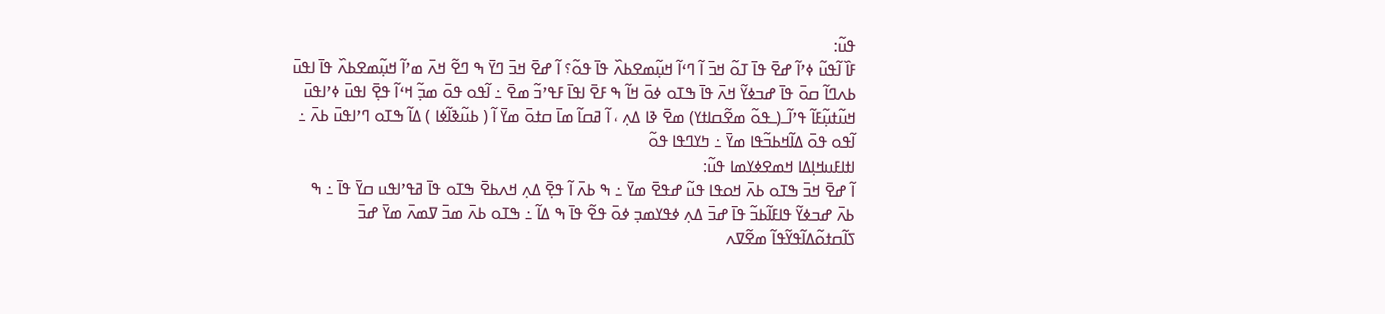ߟߎ߬:
ߓߊ߰ ߊ߬ߟߎ߬ ߦߴߊ߬ ߝߐ߫ ߟߊ߫ ߠߋ߬ ߞߏ߫ ߊ߬ ߣߵߊ߬ ߞߎ߲߬ߘߐߕߍ߰ ߟߊ߫ ߟߋ߬؟ ߊ߬ ߝߐ߫ ߞߏ߫ ߣߌ߫ ߒ ߣߐ߬ ߞߍ߫ ߘߴߊ߬ ߞߎ߲߬ߘߐߕߍ߰ ߟߊ߫ ߊߟߎ߫ ߕߍߣߊ߬ ߛߋ߫ ߟߊ߫ ߝߏߦߌ߬ ߞߍ߫ ߟߊ߫ ߒߠߋ ߦߋ߫ ߞߊ߬ ߒ ߓߐ߫ ߊߟߊ߫ ߓߟߴߏ߬ ߘߐ߫ ߸ ߊ߬ߟߋ ߟߋ߫ ߘߏ߲߬ ߞߵߊ߬ ߟߐ߲߫ ߊߟߎ߫ ߦߴߊߟߎ߫ ߞߎ߬ߙߎ߲߬ߓߊ߬ ߟߴߊ߬ߺ(ߺߟߋ߬ ߘߐ߬ߛߊߙߌ) ߘߐ߫ ߢߊ ߡߍ߲ ، ߊ߬ ߥߛߊ߬ ߘߊ߫ ߛߙߋ߫ ߘߌ߫ ߊ߬ ( ߕߎ߬ߢߊ߬ߦߊ ) ߡߊ߬ ߒߠߋ ߣߴߊߟߎ߫ ߕߍ߫ ߸ ߊ߬ߟߋ ߟߋ߫ ߡߊ߬ߞߕߏ߬ߟߊ ߘߌ߫ ߸ ߤߌߣߟߊ ߟߋ߬
ߊߙߊߓߎߞߊ߲ߡߊ ߞߘߐߦߌߘߊ ߟߎ߬:
ߊ߬ ߝߐ߫ ߞߏ߫ ߒߠߋ ߕߍ߫ ߞߋߟߊ ߟߎ߬ ߝߟߐ߫ ߘߌ߫ ߸ ߒ ߕߍ߫ ߊ߬ ߟߐ߲߫ ߡߍ߲ ߞߍߕߐ߫ ߒߠߋ ߟߊ߫ ߥߟߴߊߟߎ ߛߌ߫ ߟߊ߫ ߸ ߒ ߕߍ߫ ߝߏߦߌ߬ ߟߊߓߊ߬ߕߏ߬ ߟߊ߫ ߝߏ߫ ߡߍ߲ ߦߟߌߘߏ߲ ߦߋ߫ ߟߐ߬ ߟߊ߫ ߒ ߡߊ߬ ߸ ߒߠߋ ߕߍ߫ ߘߏ߫ ߜߘߍ߫ ߘߌ߫ ߝߏ߫ ߖߊ߬ߛߙߋ߬ߡߊ߬ߟߌ߬ߟߊ߬ ߘߐ߬ߜߍ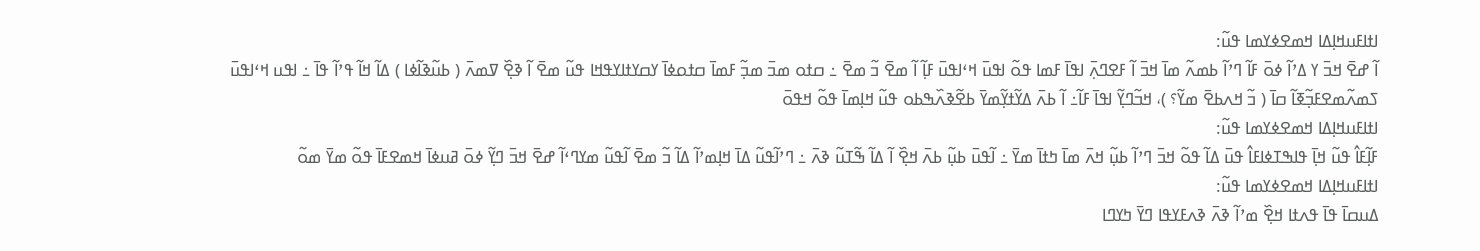ߊߙߊߓߎߞߊ߲ߡߊ ߞߘߐߦߌߘߊ ߟߎ߬:
ߊ߬ ߝߐ߫ ߞߏ߫ ߌ ߡߴߊ߬ ߦߋ߫ ߓߊ߬ ߣߴߊ߬ ߕߘߍ߬ ߘߊ߫ ߞߏ߫ ߊ߬ ߓߐߣߍ߲߫ ߊߟߊ߫ ߓߘߊ ߟߋ߬ ߊߟߎ߫ ߞߵߊߟߎ߫ ߓߊ߲߬ ߊ߬ ߘߐ߫ ߏ߬ ߘߐ߫ ߸ ߛߙߋ ߘߏ߫ ߘߏ߲߬ ߓߘߊ߫ ߛߙߋߦߊ߫ ߌߛߌߙߊߌߟߞߊ ߟߎ߬ ߘߐ߫ ߊ߬ ߢߐ߲߰ ߜߘߍ߫ ( ߕߎ߬ߢߊ߬ߦߊ ) ߡߊ߬ ߞߊ߬ ߟߴߊ߬ ߟߊ߫ ߸ ߊߟߎ ߞߵߊߟߎ߫ ߖߘߍ߬ߘߐߓߏ߲߬ߧߊ߬ ߛߊ߫ ( ߏ߬ ߞߍߕߐ߫ ߘߌ߬؟ )، ߞߏ߬ߣߌ߲߬ ߊߟߊ߫ ߓߊ߬߸ ߊ߬ ߕߍ߫ ߡߌ߬ߙߌ߲߬ߘߌ߫ ߕߐ߬ߢߍ߰ߒߕߋ ߟߎ߬ ߞߊ߲ߘߊ߫ ߟߋ߬ ߞߟߋ߫
ߊߙߊߓߎߞߊ߲ߡߊ ߞߘߐߦߌߘߊ ߟߎ߬:
ߓߊ߲߬ߓߊ߮ ߟߎ߬ ߞߊ߲߫ ߟߊߒߠߦߊߓߊ߮ ߟߎ߫ ߡߊ߬ ߟߋ߬ ߞߏ߫ ߣߴߊ߬ ߕߎ߲߬ ߞߍ߫ ߘߊ߫ ߤߙߊ߫ ߘߌ߫ ߸ ߊ߬ߟߎ߫ ߕߎ߲߬ ߕߍ߫ ߞߐ߲߰ ߊ߬ ߡߊ߬ ߒ߬ߠߎ߬ ߢߍ߫ ߸ ߣߴߊ߬ߟߎ߬ ߡߊ߫ ߞߊ߲ߘߴߊ߬ ߡߊ߬ ߏ߬ ߘߐ߫ ߊ߬ߟߎ߬ ߘߌߣߵߊ߬ ߝߐ߫ ߞߏ߫ ߣߌ߲߬ ߦߋ߫ ߥߎߦߊ߫ ߞߘߐߓߊ߫ ߟߋ߬ ߘߌ߫ ߘߋ߬
ߊߙߊߓߎߞߊ߲ߡߊ ߞߘߐߦߌߘߊ ߟߎ߬:
ߡߎߛߊ߫ ߟߊ߫ ߟߍߙߊ ߞߐ߲߰ ߘߴߊ߬ ߢߍ߫ ߢߍߓߌߟߊ ߣߌ߫ ߤߌߣߊ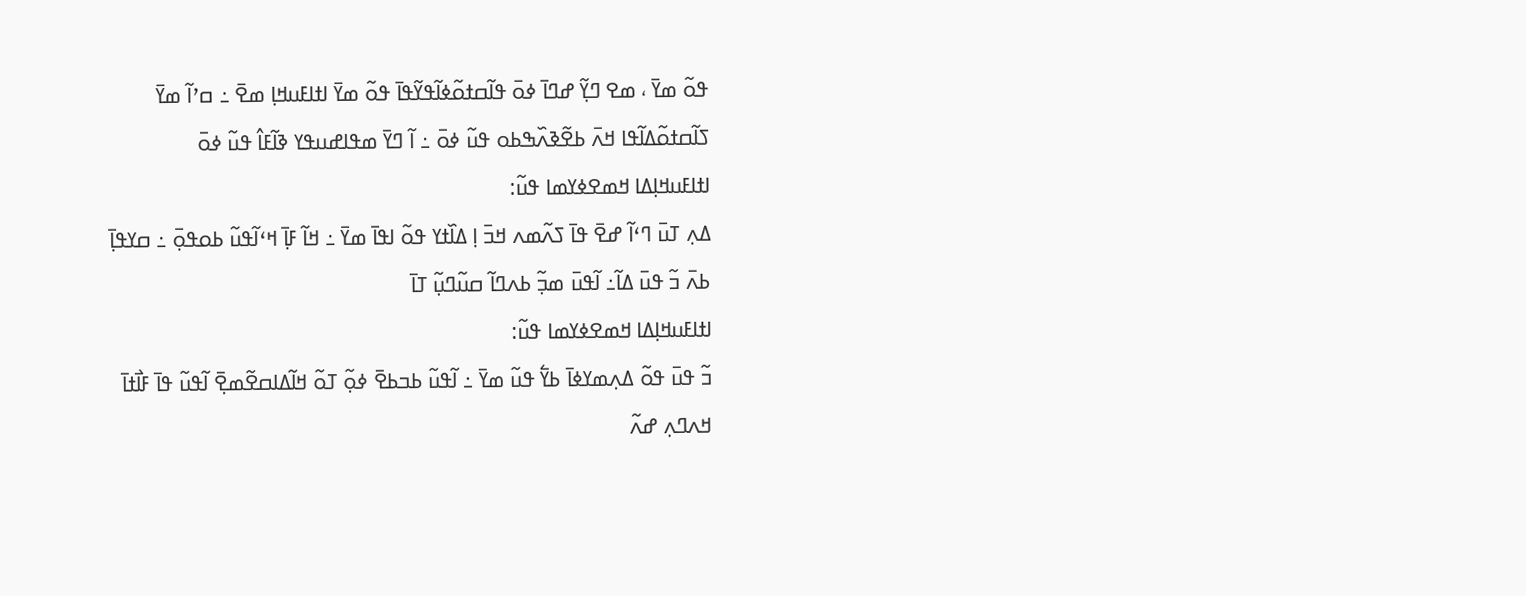ߟߋ߬ ߘߌ߫ ، ߘߐ ߣߌ߲߬ ߝߣߊ߫ ߦߋ߫ ߟߊ߬ߛߙߋ߬ߦߊ߬ߟߌ߬ߟߊ߫ ߟߋ߬ ߘߌ߫ ߊߙߊߓߎߞߊ߲ ߘߐ߫ ߸ ߛߴߊ߬ ߘߌ߫ ߖߊ߬ߛߙߋ߬ߡߊ߬ߟߊ ߞߍ߫ ߕߐ߬ߢߍ߰ߒߕߋ ߟߎ߬ ߦߋ߫ ߸ ߊ߬ ߣߌ߫ ߘߟߊߝߎߟߌ ߢߊ߬ߓߊ߮ ߟߎ߬ ߦߋ߫
ߊߙߊߓߎߞߊ߲ߡߊ ߞߘߐߦߌߘߊ ߟߎ߬:
ߡߍ߲ ߠߎ߫ ߣߵߊ߬ ߝߐ߫ ߟߊ߫ ߖߍ߬ߘߍ ߞߏ߫ ߊ߲ ߡߊ߰ߙߌ ߟߋ߬ ߊߟߊ߫ ߘߌ߫ ߸ ߞߊ߬ ߓߊ߲߫ ߞߵߊ߬ߟߎ߬ ߕߋߟߋ߲߫ ߸ ߛߌߟߊ߲߫ ߕߍ߫ ߏ߬ ߟߎ߫ ߡߊ߬߸ ߊ߬ߟߎ߫ ߘߏ߲߬ ߕߍߣߊ߬ ߛߎ߬ߣߎ߲߬ ߠߊ߫
ߊߙߊߓߎߞߊ߲ߡߊ ߞߘߐߦߌߘߊ ߟߎ߬:
ߏ߬ ߟߎ߫ ߟߋ߬ ߡߍ߲ߘߌߦߊ߫ ߕߌ߱ ߟߎ߬ ߘߌ߫ ߸ ߊ߬ߟߎ߬ ߕߏߕߐ߫ ߦߋ߲߬ ߠߋ߬ ߞߊ߬ߡߊߛߐ߬ߘߐ߲߫ ߊ߬ߟߎ߬ ߟߊ߫ ߓߊ߯ߙߊ߫ ߞߍߣߍ߲ ߝߍ߬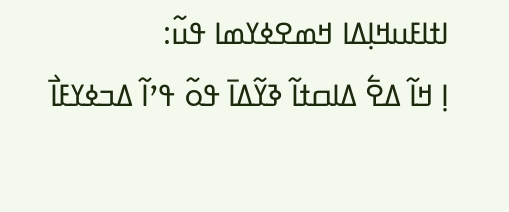ߊߙߊߓߎߞߊ߲ߡߊ ߞߘߐߦߌߘߊ ߟߎ߬:
ߊ߲ ߞߊ߬ ߡߐ߱ ߡߊߛߙߊ߬ ߢߌ߬ߡߊ߫ ߟߋ߬ ߟߴߊ߬ ߡߏߦߌߓߊ߯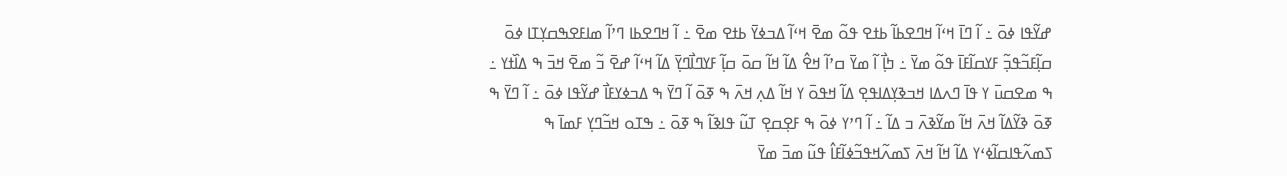ߝߌ߬ߟߊ ߦߋ߫ ߸ ߊ߬ ߣߊ߫ ߞߵߊ߬ ߞߣߐߕߊ߬ ߕߙߐ ߟߋ߬ ߘߐ߫ ߞߵߊ߬ ߡߏߦߌ߫ ߕߙߐ ߘߐ߫ ߸ ߊ߬ ߞߣߐߕߊ ߣߴߊ߬ ߘߊߓߐߒߛߌ߲ߠߊ ߦߋ߫ ߛߊ߲߬ߓߏ߬ߟߏ߲߬ ߓߌߛߊ߬ߓߊ߫ ߟߋ߬ ߘߌ߫ ߸ ߤߊ߲߯ ߊ߬ ߘߌ߫ ߛߴߊ߬ ߞߐ߮ ߡߊ߬ ߞߊ߬ ߛߋ߫ ߛߊ߲߬ ߓߌߣߊ߯ߣߌ߲߫ ߡߊ߬ ߞߵߊ߬ ߝߐ߫ ߏ߬ ߘߐ߫ ߞߏ߫ ߒ ߡߊ߰ߙߌ ߸ ߒ ߘߐߛߎ߫ ߌ ߟߊ߫ ߣߍߡߊ ߞߏߢߌ߲ߡߊߟߐ߲ ߡߊ߬ ߞߟߋ߫ ߌ ߞߊ߬ ߡߍ߲ ߞߍ߫ ߒ ߧߋ߫ ߊ߬ ߣߌ߫ ߒ ߡߏߦߌߓߊ߯ ߝߌ߬ߟߊ ߦߋ߫ ߸ ߊ߬ ߣߌ߫ ߒ ߧߋ߫ ߢߌ߬ߡߊ߬ ߞߍ߫ ߞߊ߬ ߘߌ߬ߢߍ߫ ߏ ߡߊ߬ ߸ ߊ߬ ߣߴߌ ߦߋ߫ ߒ ߓߐ߲ߛߐ߲ ߠߎ߬ ߟߊߢߊ߬ ߒ ߧߋ߫ ߸ ߒߠߋ ߞߏ߬ߣߌ߲ ߓߘߊ߫ ߒ ߖߘߍ߬ߟߊߛߊ߬ߦߵߌ ߡߊ߬ ߞߊ߬ ߞߍ߫ ߖߘߍ߬ߞߟߏ߬ߦߊ߬ߓߊ߮ ߟߎ߬ ߘߏ߫ ߘߌ߫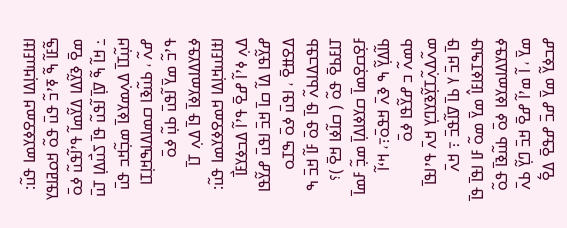ߊߙߊߓߎߞߊ߲ߡߊ ߞߘߐߦߌߘߊ ߟߎ߬:
ߒ߬ߓߊ߬ ߒ߬ ߧߴߏ߬ ߟߎ߫ ߟߋ߬ ߞߋߥߊߟߌ ߘߐ߫ ߢߌ߬ߡߊ ߡߌ߬ߘߊ߬ ߟߴߊ߬ߟߎ߬ ߦߋ߫ ߸ ߞߊ߬ ߒ߬ ߜߊ߲߫ ߊ߬ߟߎ߬ ߟߊ߫ ߖߎ߯ߡߊ߲ ߠߎ߫ ߞߎ߲߬ߠߊ߫ ߡߍ߲ߘߌߦߊ߫ ߘߏ߲߬ߞߏ ߟߎ߫ ߝߍ߬ ، ߕߎ߬ߢߊ ߛߘߊߡߊߒߞߊ߲ߠߊ ߟߴߏ߬ ߘߌ߫ ߊ߬ߟߎ߫ ߕߎ߲߬ ߦߋ߫ ߦߟߌߡߊߘߌߦߊ߫ ߟߊ߫ ߡߍ߲ ߠߊ߫
ߊߙߊߓߎߞߊ߲ߡߊ ߞߘߐߦߌߘߊ ߟߎ߬:
ߡߍ߲ ߦߴߊ߬ ߝߐ߫ ߟߴߊ߬ ߡߏߦߌߓߊ߯ ߝߌ߬ߟߊ ߡߊ߬ ߛߊ߫ ߞߏ߫ ߊߟߎ߫ ߝߌ߬ߟߊ ߡߐߚߐ߫ ، ߊߟߎ߫ ߦߋ߫ ߒߠߋ ߕߟߏߡߊߕߍ߬ ߟߊ߫ ߟߋ߫ ߓߊ߬ ߞߏ߫ ߒ ߠߊߓߕߐ߫ ߟߋ߬ ( ߛߊ߬ߦߊ ߞߐ߫ )؟ ߓߐ߲ߛߐ߲ߘߊ߫ ߛߌߦߊߡߊ߲߫ ߘߏ߲߬ ߓߘߊ߫ ߕߊ߬ߡߌ߲߬ ߒ ߢߍ߫ ߞߟߋ߫߹، ߞߵߊ߬ ߕߘߍ߬ ߏ ߝߌ߬ߟߊ ߦߋ߫ ߘߍ߬ߡߍ߲߬ߠߌ߲߬ߢߌߣߌ߲ ߞߍ߫ ߟߴߊߟߊ߫ ߟߊ߫ ߞߏ߫ ߌ ߕߊ߫ ߜߊ߬ߟߏ߫ ߹ ߞߍ߫ ߟߊߒߠߦߊߓߊ߮ ߘߌ߫ ߘߋ߬ ߓߊ ߊߟߊ߫ ߟߊ߫ ߦߟߌߡߊߘߌߦߊ ߦߋ߫ ߕߎ߬ߢߊ߫ ߟߋ߬ ߘߌ߫ ، ߊ߬ ߘߴߊ߬ ߝߐ߫ ߞߏ߫ ߣߌ߲߬ ߕߍ߫ ߝߏߦߌ߬ ߘߌ߫ ߝߏ߫ ߝߟߐ߫ ߡߐ߱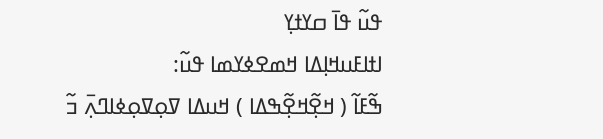ߟߎ߬ ߟߊ߫ ߛߌߙߌ߲
ߊߙߊߓߎߞߊ߲ߡߊ ߞߘߐߦߌߘߊ ߟߎ߬:
ߒ߬ߓߊ߬ ( ߞߐ߲߬ߞߐ߲߬ߒߡߊ ) ߞߎߡߊ ߜߋ߲ߜߋ߲ߦߊߣߍ߲߫ ߏ߬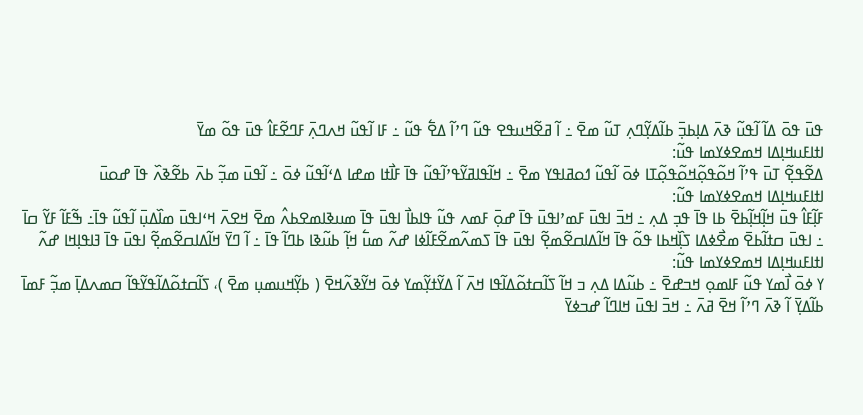ߟߎ߫ ߟߋ߫ ߡߊ߬ ߊ߬ߟߎ߬ ߢߍ߫ ߡߊ߲ߕߏ߲߫ ߕߊ߬ߡߌ߲߬ߣߍ߲ ߠߎ߬ ߘߐ߫ ߸ ߊ߬ ߥߐ߬ߞߎߟߐ ߟߎ߬ ߣߴߊ߬ ߡߐ߱ ߟߎ߬ ߸ ߓߊ ߊ߬ߟߎ߬ ߞߍߣߍ߲߫ ߓߣߐ߬ߓߊ߮ ߟߎ߫ ߟߋ߬ ߘߌ߫
ߊߙߊߓߎߞߊ߲ߡߊ ߞߘߐߦߌߘߊ ߟߎ߬:
ߡߐ߬ߟߐ߲߬ ߠߎ߫ ߟߴߊ߬ ߞߋ߬ߟߋ߲߬ߞߋ߬ߟߋ߲߬ߠߊ ߦߋ߫ ߊ߬ߟߎ߬ ߗߋߥߊߟߌ ߘߐ߫ ߸ ߞߊ߬ߟߊߥߌ߬ߟߴߊ߬ߟߎ߬ ߟߊ߫ ߓߊ߯ߙߊ ߘߝߊ ߡߵߊ߬ߟߎ߬ ߦߋ߫ ߸ ߊ߬ߟߎ߫ ߘߏ߲߬ ߕߍ߫ ߕߐ߬ߢߍ߰ ߟߊ߫ ߝߋߎ߫
ߊߙߊߓߎߞߊ߲ߡߊ ߞߘߐߦߌߘߊ ߟߎ߬:
ߓߊ߲߬ߓߊ߮ ߟߎ߫ ߞߊ߲߬ߞߊ߲߬ߕߐ߫ ߕߊ ߟߊ߫ ߟߏ߲ ߡߍ߲ ߸ ߞߏ߫ ߊߟߎ߫ ߓߘߴߊߟߎ߫ ߟߊ߫ ߝߋ߲߫ ߓߘߍ ߟߎ߬ ߟߊߕߊ߯ ߊߟߎ߫ ߟߊ߫ ߘߎߢߊߘߐߕߍ߮ ߘߐ߫ ߞߐߍ߫ ߞߵߊߟߎ߫ ߘߊ߰ߡߎ߲߫ ߊ߬ߟߎ߬ ߟߊ߫߸ ߒ߬ߓߊ߬ ߓߌ߬ ߛߊ߫ ߸ ߊߟߎ߫ ߛߙߊ߬ߕߐ߫ ߘߐ߯ߦߡߊ ߖߊ߲߰ߞߕߊ ߟߋ߬ ߟߊ߫ ߞߊ߬ߡߊߛߐ߬ߘߐ߲߬ ߊߟߎ߫ ߟߊ߫ ߖߘߍ߬ߘߐ߬ߓߊ߬ߦߊ ߝߍ߬ ߘߎ߱ ߞߊ߲߬ ߕߎ߬ߢߊ ߕߣߊ߬ ߟߊ߫ ߸ ߊ߬ ߣߌ߫ ߞߊ߬ߡߊߛߐ߬ߘߐ߲߬ ߊߟߎ߫ ߟߊ߫ ߔߊߟߊ߲ߞߊ ߝߍ߬
ߊߙߊߓߎߞߊ߲ߡߊ ߞߘߐߦߌߘߊ ߟߎ߬:
ߌ ߦߋ߫ ߊ߯ߘߌ ߟߎ߬ ߓߊߘߋ߲ ߞߏߝߐ߫ ߸ ߕߎ߬ߡߊ ߡߍ߲ ߏ ߞߊ߬ ߖߊ߬ߛߙߋ߬ߡߊ߬ߟߊ ߞߍ߫ ߊ߬ ߡߌ߬ߙߌ߲߬ߘߌ ߦߋ߫ ߞߌ߬ߢߍ߬ߞߐ߫ ( ߕߌ߲߬ߞߎߘߎ߲ ߘߐ߫ )، ߖߊ߬ߛߙߋ߬ߡߊ߬ߟߌ߬ߟߊ߬ ߛߘߍߡߊ߲߫ ߘߏ߲߬ ߓߘߊ߫ ߕߊ߬ߡߌ߲߫ ߊ߬ ߢߍ߫ ߣߴߊ߬ ߞߐ߫ ߥߍ߫ ߸ ߞߏ߫ ߊߟߎ߫ ߞߊߣߊ߬ ߝߏߦߌ߫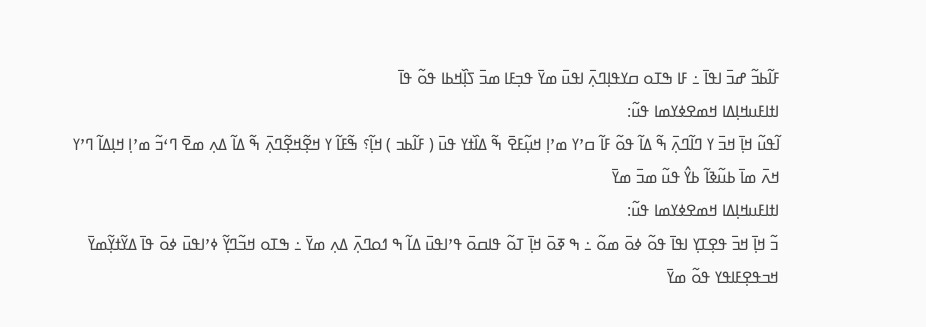ߓߊ߬ߕߏ߬ ߝߏ߫ ߊߟߊ߫ ߸ ߓߊ ߒߠߋ ߛߌߟߊ߲ߣߍ߲߫ ߊߟߎ߫ ߘߌ߫ ߟߏ߲ߓߊ ߘߏ߫ ߖߊ߲߰ߞߕߊ ߟߋ߬ ߟߊ߫
ߊߙߊߓߎߞߊ߲ߡߊ ߞߘߐߦߌߘߊ ߟߎ߬:
ߊ߬ߟߎ߬ ߞߊ߲߫ ߞߏ߫ ߌ ߣߊ߬ߣߍ߲߫ ߒ߬ ߡߊ߬ ߟߋ߬ ߓߊ߬ ߛߴߌ ߘߴߊ߲ ߞߎ߲߬ߓߐ߫ ߒ߬ ߡߊ߰ߙߌ ߟߎ߫ ( ߓߊ߬ߕߏ ) ߞߊ߲߬؟ ߒ߬ߓߊ߬ ߌ ߞߐ߲߬ߞߐ߲߬ߣߍ߲߫ ߒ߬ ߡߊ߬ ߡߍ߲ ߘߐ߫ ߣߵߏ߬ ߘߴߊ߲ ߞߊ߲ߡߊ߬ ߣߴߌ ߞߍ߫ ߘߊ߫ ߕߎ߬ߢߊ߬ ߕߌ߮ ߟߎ߬ ߘߏ߫ ߘߌ߫
ߊߙߊߓߎߞߊ߲ߡߊ ߞߘߐߦߌߘߊ ߟߎ߬:
ߏ߬ ߞߊ߲߫ ߞߏ߫ ߟߐ߲ߠߌ߲ ߊߟߊ߫ ߟߋ߬ ߦߋ߫ ߘߋ߬ ߸ ߒ ߧߋ߫ ߞߊ߲߫ ߠߋ߬ ߟߊߛߋ߫ ߟߴߊߟߎ߫ ߡߊ߬ ߒ ߗߋߣߍ߲߫ ߡߍ߲ ߘߌ߫ ߸ ߒߠߋ ߞߏ߬ߣߌ߲߬ ߦߴߊߟߎ߫ ߦߋ߫ ߟߊ߫ ߡߌ߬ߙߌ߲߬ߘߌ߫ ߞߏߟߐ߲ߓߊߟߌ ߟߋ߬ ߘߌ߫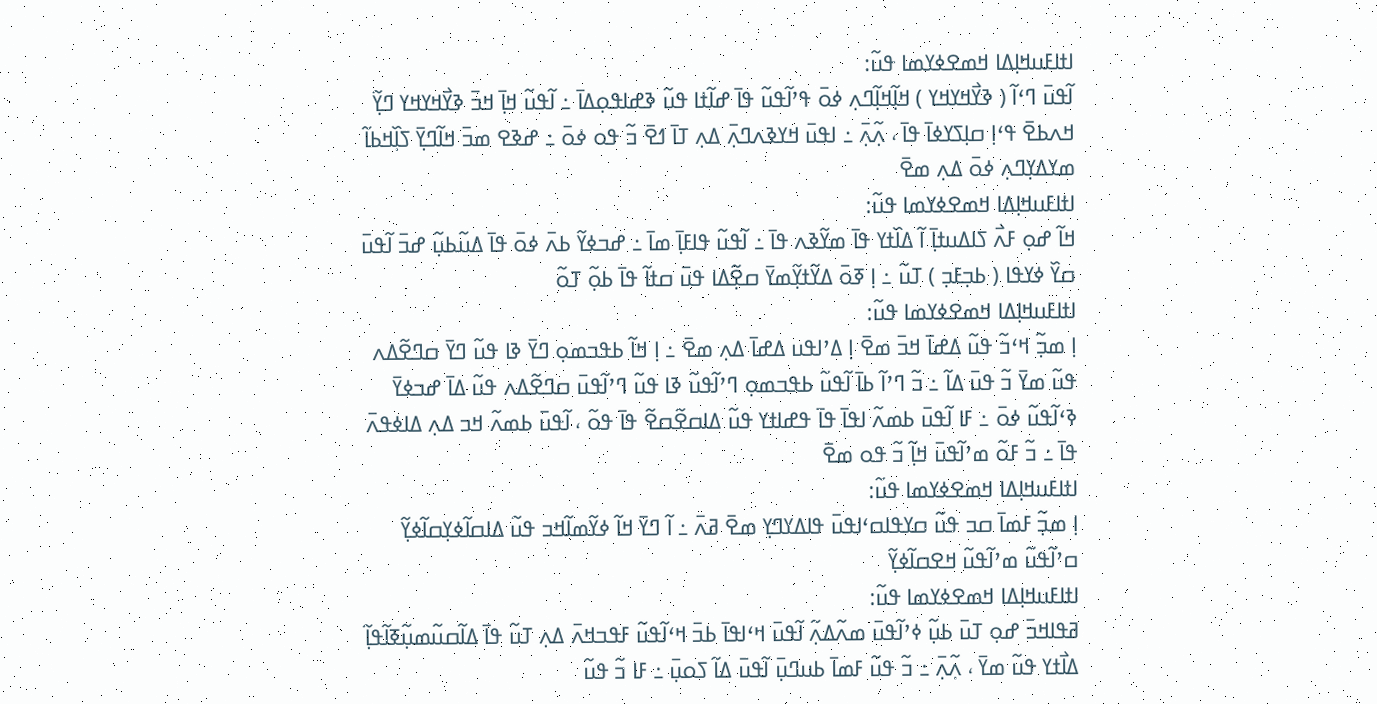ߊߙߊߓߎߞߊ߲ߡߊ ߞߘߐߦߌߘߊ ߟߎ߬:
ߊ߬ߟߎ߫ ߣߵߊ߬ ( ߢߌ߯ߞߌߞߌ ) ߞߊ߲߬ߞߊ߲߬ߣߍ߲ ߦߋ߫ ߟߴߊ߬ߟߎ߬ ߟߊ߫ ߝߊ߬ߙߊ ߟߎ߬ ߢߝߊߟߋ߲ߡߊ߫ ߸ ߊ߬ߟߎ߬ ߞߊ߲߫ ߞߏ߫ ߢߌ߯ߞߌߞߌ ߣߌ߲߬ ߞߍߕߐ߫ ߟߵߊ߲ ߛߊ߲ߖߌߦߊ߫ ߟߊ߫ ، ߍ߲߬ߍ߲߫ ߸ ߊߟߎ߫ ߞߌߢߍߣߍ߲߫ ߡߍ߲ ߠߊ߫ ߗߐ߫ ߏ߬ ߟߋ ߦߋ߫ ߸ ߝߢߐ ߘߏ߫ ߞߊ߬ߣߌ߲߫ ߖߊ߲߰ߞߕߊ߬ ߘߌߡߌ߲ߣߍ߲ ߦߋ߫ ߡߍ߲ ߘߐ߫
ߊߙߊߓߎߞߊ߲ߡߊ ߞߘߐߦߌߘߊ ߟߎ߬:
ߞߊ߬ ߝߋ߲ ߓߍ߯ ߖߊߡߎߙߊ߲߫ ߊ߬ ߡߊ߰ߙߌ ߟߊ߫ ߘߌ߬ߢߍ ߟߊ߫ ߸ ߊ߬ߟߎ߬ ߟߊߓߊ߲߫ ߘߊ߫ ߸ ߝߏߦߌ߬ ߕߍ߫ ߦߋ߫ ߟߊ߫ ߡߎ߬ߕߎ߲߬ ߝߏ߫ ߊ߬ߟߎ߫ ߛߌ߰ ߦߌߟߊ ( ߕߏ߲ߓߏ߲ ) ߠߎ߬ ߸ ߊ߲ ߧߋ߫ ߡߌ߬ߙߌ߲߬ߘߌ߫ ߛߐ߲߬ߡߊ ߟߎ߫ ߛߙߊ߬ ߟߊ߫ ߕߋ߲߬ ߠߋ߬
ߊߙߊߓߎߞߊ߲ߡߊ ߞߘߐߦߌߘߊ ߟߎ߬:
ߊ߲ ߘߏ߲߬ ߞߵߏ߬ ߟߎ߬ ߡߝߊ߫ ߞߏ߫ ߘߐ߫ ߊ߲ ߡߴߊߟߎ ߡߝߊ߫ ߡߍ߲ ߘߐ߫ ߸ ߊ߲ ߞߊ߬ ߕߟߏߘߋ߲ ߣߌ߫ ߢߊ ߟߎ߬ ߣߌ߫ ߛߣߐ߬ߡߍ ߟߎ߬ ߘߌ߫ ߏ߬ ߟߎ߫ ߡߊ߬ ߸ ߏ߬ ߣߴߊ߬ ߕߊ߫ ߊ߬ߟߎ߬ ߕߟߏߘߋ߲ ߣߴߊ߬ߟߎ߬ ߢߊ ߟߎ߬ ߣߴߊ߬ߟߎ߫ ߛߣߐ߬ߡߍ ߟߎ߬ ߡߊ߫ ߝߏߦߌ߫ ߢߵߊ߬ߟߎ߬ ߦߋ߫ ߸ ߓߊ ߊ߬ߟߎ߫ ߕߘߍ߬ ߊߟߊ߫ ߟߊ߫ ߟߝߊߙߌ ߟߎ߬ ߡߊߛߐ߬ߛߐ߬ ߟߊ߫ ߟߋ߬ ، ߊ߬ߟߎ߫ ߕߘߍ߬ ߞߏ ߡߍ߲ ߡߊߦߟߍ߫ ߟߊ߫ ߸ ߏ߬ ߓߋ߬ ߘߴߊ߬ߟߎ߫ ߞߊ߲߬ ߏ߬ ߟߋ ߘߐ߫
ߊߙߊߓߎߞߊ߲ߡߊ ߞߘߐߦߌߘߊ ߟߎ߬:
ߊ߲ ߘߏ߲߬ ߓߘߊ߫ ߛߏ ߟߎ߬ ߛߌߟߊߛߵߊߟߎ߫ ߟߊߡߌߣߌ߲ ߘߐ߫ ߥߍ߫ ߸ ߊ߬ ߣߌ߫ ߞߊ߬ ߦߌ߬ߘߊ߬ߞߏ ߟߎ߬ ߡߊߛߊ߬ߦߌ߲ߛߊ߬ߦߌ߲߬ ߛߴߊ߬ߟߎ߬ ߘߴߊ߬ߟߎ߬ ߞߐߛߊ߬ߦߌ߲߬
ߊߙߊߓߎߞߊ߲ߡߊ ߞߘߐߦߌߘߊ ߟߎ߬:
ߥߟߊߞߏ߫ ߝߋ߲ ߠߎ߫ ߕߎ߲߬ ߦߴߊ߬ߟߎ߫ ߘߍ߬ߡߍ߲߬ ߊ߬ߟߎ߫ ߞߵߊߟߊ߫ ߕߏ߫ ߞߵߊ߬ߟߎ߬ ߓߟߏߞߍ߫ ߡߍ߲ ߠߎ߬ ߟߊ߫ ߡߊ߬ߛߎ߬ߘߎ߲߬ߧߊ߬ߟߊ߲߬ ߡߊ߯ߙߌ ߟߎ߬ ߘߌ߫ ، ߍ߲߬ߍ߲߫ ߸ ߏ߬ ߟߎ߬ ߓߘߊ߫ ߕߎߣߎ߲߫ ߊ߬ߟߎ߫ ߡߊ߬ ߖߋߎ߲߫ ߸ ߓߊ ߏ߬ ߟߎ߬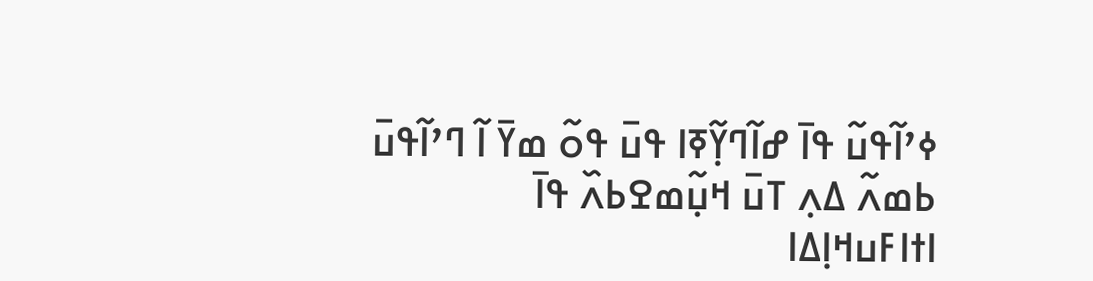ߦߴߊ߬ߟߎ߬ ߟߊ߫ ߝߊ߬ߣߌ߲߬ߧߊ ߟߎ߫ ߟߋ߬ ߘߌ߫ ߊ߬ ߣߴߊ߬ߟߎ߫ ߕߘߍ߬ ߡߍ߲ ߠߎ߫ ߞߎ߲߬ߘߐߕߍ߰ ߟߊ߫
ߊߙߊߓߎߞߊ߲ߡߊ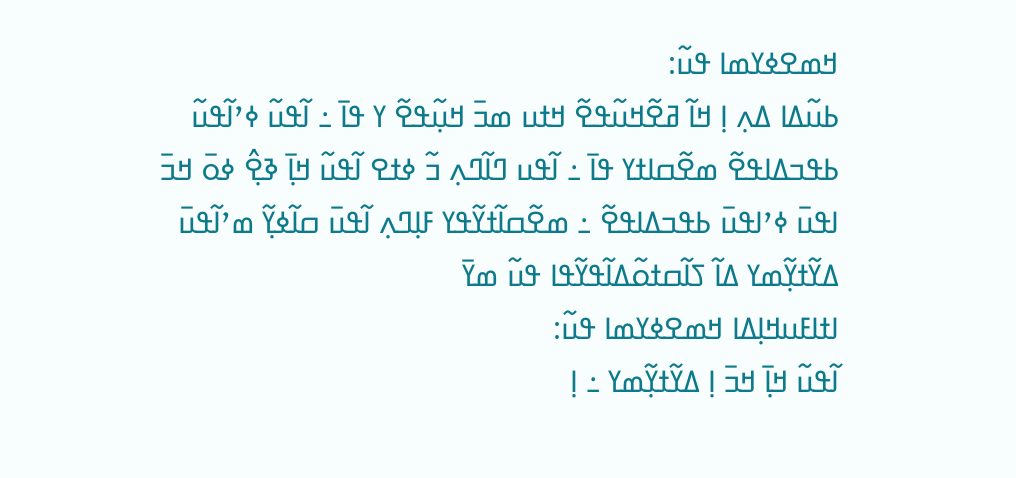ߞߘߐߦߌߘߊ ߟߎ߬:
ߕߎ߬ߡߊ ߡߍ߲ ߊ߲ ߞߊ߬ ߥߐ߬ߞߎ߬ߟߐ߬ ߞߙߎ ߘߏ߫ ߞߎ߲߬ߟߐ߬ ߌ ߟߊ߫ ߸ ߊ߬ߟߎ߬ ߦߴߊ߬ߟߎ߬ ߕߟߏߡߊߟߐ߬ ߘߐ߬ߛߊߙߌ ߟߊ߫ ߸ ߊ߬ߟߎ ߣߊ߬ߣߍ߲ ߏ߬ ߦߙߐ ߊ߬ߟߎ߬ ߞߊ߲߫ ߢߐ߲߮ ߦߋ߫ ߞߏ߫ ߊߟߎ߫ ߦߴߊߟߎ߫ ߕߟߏߡߊߟߐ߬ ߸ ߘߐ߬ߛߊ߬ߙߌ߬ߟߌ ߓߊ߲ߣߍ߲ ߊ߬ߟߎ߫ ߛߊ߬ߦߌ߲߬ ߘߴߊ߬ߟߎ߫ ߡߌ߬ߙߌ߲߬ߘߌ ߡߊ߬ ߖߊ߬ߛߙߋ߬ߡߊ߬ߟߌ߬ߟߊ ߟߎ߬ ߘߌ߫
ߊߙߊߓߎߞߊ߲ߡߊ ߞߘߐߦߌߘߊ ߟߎ߬:
ߊ߬ߟߎ߬ ߞߊ߲߫ ߞߏ߫ ߊ߲ ߡߌ߬ߙߌ߲߬ߘߌ ߸ ߊ߲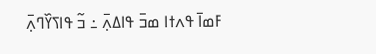ߓߘߊ߫ ߟߍߙߊ ߘߏ߫ ߟߊߡߍ߲߫ ߸ ߏ߬ ߟߊߖߌ߰ߣߍ߲߫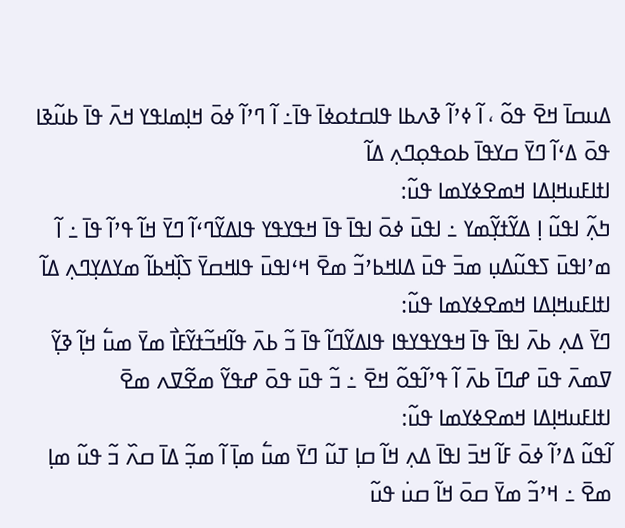ߡߎߛߊ߫ ߞߐ߫ ߟߋ߬ ، ߊ߬ ߦߴߊ߬ ߢߍߕߊ ߟߊߛߙߋߦߊ߫ ߟߊ߫߸ ߊ߬ ߣߴߊ߬ ߦߋ߫ ߞߊ߲ߘߊߟߌ ߞߍ߫ ߟߊ߫ ߕߎ߬ߢߊ ߟߋ߫ ߡߵߊ߬ ߣߌ߫ ߛߌߟߊ߫ ߕߋߟߋ߲ߣߍ߲ ߡߊ߬
ߊߙߊߓߎߞߊ߲ߡߊ ߞߘߐߦߌߘߊ ߟߎ߬:
ߤߍ߲߬ ߊߟߎ߬ ߊ߲ ߡߌ߬ߙߌ߲߬ߘߌ ߸ ߊߟߎ߫ ߦߋ߫ ߊߟߊ߫ ߟߊ߫ ߞߟߌߟߌ ߟߊߡߌ߬ߣߵߊ߬ ߣߌ߫ ߞߊ߬ ߟߴߊ߬ ߟߊ߫ ߸ ߊ߬ ߘߴߊߟߎ߫ ߖߟߎ߬ߡߎ߲ ߘߏ߫ ߟߎ߫ ߡߊߞߕߴߏ߬ ߘߐ߫ ߞߵߊߟߎ߫ ߟߊߞߛߌ߫ ߖߊ߲߰ߞߕߊ߬ ߘߌߡߌ߲ߣߍ߲ ߡߊ߬
ߊߙߊߓߎߞߊ߲ߡߊ ߞߘߐߦߌߘߊ ߟߎ߬:
ߣߌ߫ ߡߍ߲ ߕߍ߫ ߊߟߊ߫ ߟߊ߫ ߞߟߌߟߌߟߊ ߟߊߡߌ߬ߣߊ߬ ߟߊ߫ ߏ߬ ߕߍ߫ ߟߊ߬ߞߏ߬ߙߌ߬ߓߊ߯ ߘߌ߫ ߘߎ߱ ߞߊ߲߬ ߢߌ߲߬ ߜߘߍ߫ ߟߎ߫ ߝߣߊ߫ ߕߍ߫ ߊ߬ ߟߴߊ߬ߟߋ߬ ߞߐ߫ ߸ ߏ߬ ߟߎ߫ ߟߋ߫ ߝߟߌ߬ ߘߐ߬ߜߍ ߘߐ߫
ߊߙߊߓߎߞߊ߲ߡߊ ߞߘߐߦߌߘߊ ߟߎ߬:
ߊ߬ߟߎ߬ ߡߴߊ߬ ߦߋ߫ ߓߊ߬ ߞߏ߫ ߊߟߊ߫ ߡߍ߲ ߞߊ߬ ߛߊ߲ ߠߎ߬ ߣߌ߫ ߘߎ߱ ߘߊ߲߫ ߊ߬ ߘߏ߲߬ ߡߊ߫ ߛߍ߰ ߏ߬ ߟߎ߬ ߘߊ߲ ߘߐ߫ ߸ ߞߴߏ߬ ߘߌ߫ ߛߋ߫ ߞߊ߬ ߛߎ߭ ߟߎ߬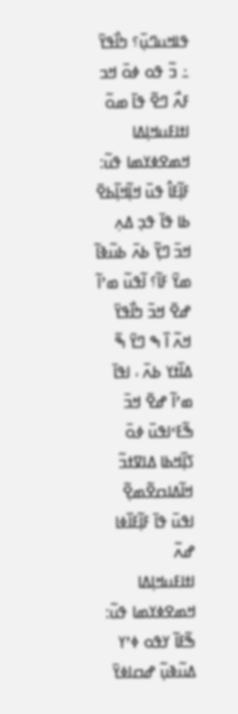ߟߊߞߎߣߎ߲߫؟ ߤߊ߯ߟߌ߫ ߸ ߏ߬ ߟߋ ߦߋ߫ ߞߏ ߓߍ߯ ߣߐ߬ ߟߊ߫ ߘߋ߬
ߊߙߊߓߎߞߊ߲ߡߊ ߞߘߐߦߌߘߊ ߟߎ߬:
ߓߊ߲߬ߓߊ߮ ߟߎ߫ ߞߊ߲߬ߞߊ߲߬ߕߐ߫ ߕߊ ߟߊ߫ ߟߏ߲ ߡߍ߲ ߞߏ߫ ߣߌ߲߬ ߕߍ߫ ߕߎ߬ߢߊ߬ ߘߌ߫ ߓߊ߬؟ ߊ߬ߟߎ߬ ߘߴߊ߬ ߝߐ߫ ߞߏ߫ ߤߊ߯ߟߌ߫ ߞߍ߬ ߊ߰ ߒ ߣߌ߫ ߒ߬ ߡߊ߰ߙߌ ߕߍ߫ ، ߊߟߊ߫ ߘߴߊ߬ ߝߐ߫ ߞߏ߫ ߒ߬ߓߵߊߟߎ߫ ߦߋ߫ ߖߊ߲߰ߞߕߊ ߡߊߜߙߏ߬ ߞߊ߬ߡߊߛߐ߬ߘߐ߲߬ ߊߟߎ߫ ߟߊ߫ ߓߊ߲߬ߓߊ߰ߦߊ ߝߍ߬
ߊߙߊߓߎߞߊ߲ߡߊ ߞߘߐߦߌߘߊ ߟߎ߬:
ߒ߬ߓߊ߬ ߌߟߋ ߦߴߌ ߡߎ߬ߢߎ߲߬ ߝߛߊߦߌ߫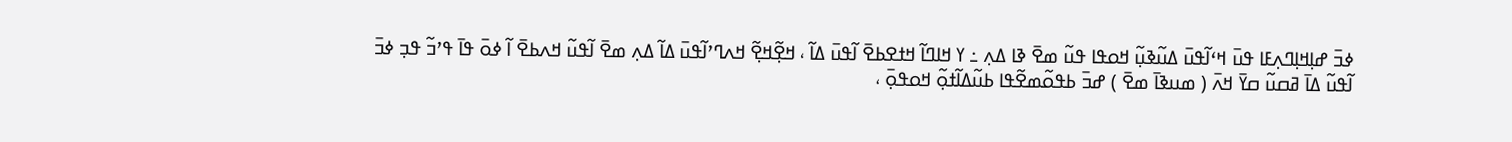ߦߏ߫ ߝߊ߲ߞߊ߲ߣߍ߲ߓߊ ߟߎ߫ ߞߵߊ߬ߟߎ߫ ߡߎ߬ߢߎ߲߬ ߞߋߟߊ ߟߎ߬ ߘߐ߫ ߢߊ ߡߍ߲ ߸ ߌ ߞߊߣߊ߬ ߞߙߐߕߐ߫ ߊ߬ߟߎ߫ ߡߊ߬ ، ߞߐ߲߬ߞߐ߲߬ ߞߍߣߴߊ߬ߟߎ߫ ߡߊ߬ ߡߍ߲ ߘߐ߫ ߊ߬ߟߎ߬ ߞߍߕߐ߫ ߊ߬ ߦߋ߫ ߟߊ߫ ߟߴߏ߬ ߟߏ߲ ߦߏ߫ ߊ߬ߟߎ߬ ߡߊ߫ ߥߛߎ߬ ߛߌ߫ ߞߍ߫ ( ߘߎߢߊ߫ ߘߐ߫ ) ߝߏ߫ ߕߟߋ߬ߘߐ߬ߟߊ ߕߎ߬ߡߊ߬ߙߋ߲߬ ߞߋߟߋ߲߫ ،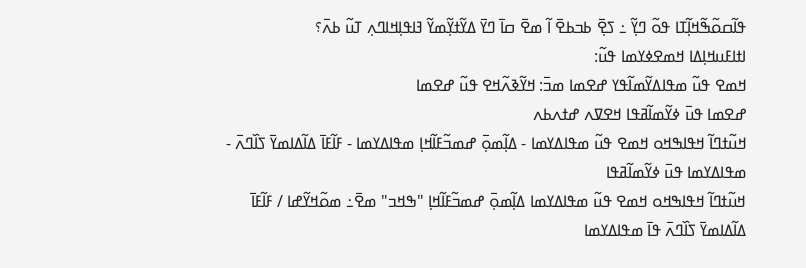ߟߊ߬ߛߋ߬ߒ߬ߞߊ߲߬ߠߊ ߟߋ߬ ߣߌ߲߬ ߸ ߖߐ߲߫ ߕߏߕߐ߫ ߊ߬ ߘߐ߫ ߛߊ߫ ߣߌ߫ ߡߌ߬ߙߌ߲߬ߘߌ߬ ߔߊߟߊ߲ߞߊߣߍ߲ ߠߎ߬ ߕߍ߫؟
ߊߙߊߓߎߞߊ߲ߡߊ ߞߘߐߦߌߘߊ ߟߎ߬:
ߞߘߐ ߟߎ߬ ߘߟߊߡߌ߬ߘߊ߬ߟߌ ߝߐߘߊ ߘߏ߫: ߞߌ߬ߢߍ߬ߞߐ ߟߎ߬ ߝߐߘߊ
ߝߐߘߊ ߟߎ߫ ߦߌ߬ߘߊ߬ߥߟߊ ߞߐߜߍ ߝߙߍߕߍ
ߞߎ߬ߙߣߊ߬ ߞߟߊߒߞߋ ߞߘߐ ߟߎ߬ ߘߟߊߡߌߘߊ - ߡߊ߲߬ߘߋ߲߫ ߝߘߏ߬ߓߊ߬ߞߊ߲ ߘߟߊߡߌߘߊ - ߓߊ߬ߓߊ߫ ߡߊ߬ߡߊߘߌ߫ ߖߊ߰ߣߍ߫ - ߘߟߊߡߌߘߊ ߟߎ߫ ߦߌ߬ߘߊ߬ߥߟߊ
ߞߎ߬ߙߣߊ߬ ߞߟߊߒߞߋ ߞߘߐ ߟߎ߬ ߘߟߊߡߌߘߊ ߡߊ߲߬ߘߋ߲߫ ߝߘߏ߬ߓߊ߬ߞߊ߲ "ߒߞߏ" ߘߐ߫߸ ߘߋ߬ߞߌ߬ߝߊ / ߓߊ߬ߓߊ߫ ߡߊ߬ߡߊߘߌ߫ ߖߊ߰ߣߍ߫ ߟߊ߫ ߘߟߊߡߌߘߊ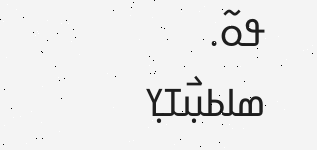ߟߋ߬.
ߘߊߕߎ߲߯ߠߌ߲